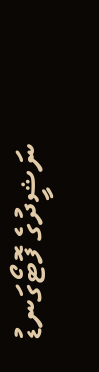ނަޝީދުގެ ފޮޓޯގަނޑު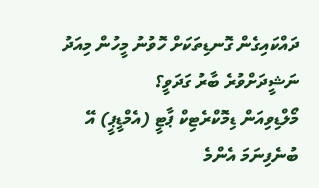ދައްކައިގެން ގޮނޑިތަކަށް ހޮވުނު މީހުން މިއަދު ނަޝީދަށްވުރެ ބާރު ގަދަވީ؟
މޯލްޑިވިއަން ޑިމޮކްރެޓިކް ޕާޓީ (އެމްޑީޕީ) އޭ ބުނެފިނަމަ އެންމެ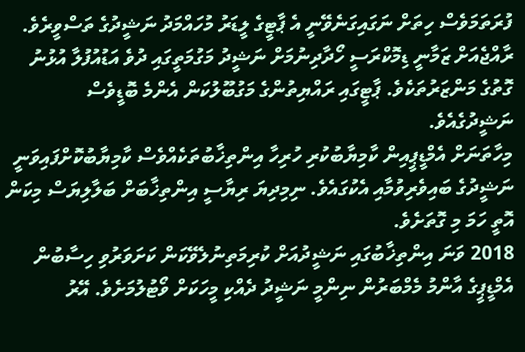ފުރަތަމަވެސް ހިތަށް ނަގައިގަނެވޭނީ އެ ޕާޓީގެ ލީޑަރު މުހައްމަދު ނަޝީދުގެ ތަސްވީރެވެ. ރާއްޖެއަށް ޒަމާނީ ޑިމޮކްރަސީ ހޯދާދިނުމަށް ނަޝީދު މަގުމަތީގައި ދުވެ އަޑުއުފުލާ އުޅުނު ގޮތުގެ މަންޒަރުތަކެވެ. ޕާޓީގައި ރައްޔިތުންގެ މަގުބޫލުކަން އެންމެ ބޮޑީވެސް ނަޝީދުގެއެވެ.
މިހާތަނަށް އެމްޑީޕީއިން ކާމިޔާބުކުރި ހުރިހާ އިންތިޚާބުތަކެއްވެސް ކާމިޔާބުކޮށްފައިވަނީ ނަޝީދުގެ ބައިވެރިވުމާއި އެކުގައެވެ. ނިމިދިޔަ ރިޔާސީ އިންތިޚާބަށް ބަލާލިޔަސް މިކަން އޮތީ ހަމަ މި ގޮތަށެވެ.
2018 ވަނަ އިންތިޚާބުގައި ނަޝީދުއަށް ކުރިމަތިނުލެވޭކަން ކަށަވަރުވި ހިސާބުން އެމްޑީޕީގެ އާންމު މެމްބަރުން ނިންމީ ނަޝީދު ދެއްކި މީހަކަށް ވޯޓުލުމަށެވެ. އޭރު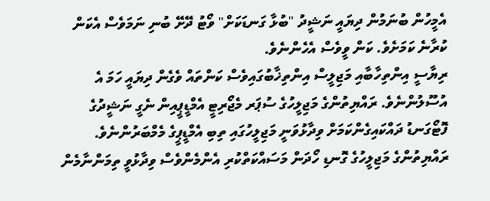އެމީހުން ބުނަމުން ދިޔައީ ނަޝީދު "ބުޅާ ގަނޑަކަށް" ވޯޓު ދޭށޭ ބުނި ނަމަވެސް އެކަން ކުރާނެ ކަމަށެވެ. ކަން ވީވެސް އެހެންނެވެ.
ރިޔާސީ އިންތިހާބާއި މަޖިލީސް އިންތިޚާބުގައިވެސް ކަންތައް ވެގެން ދިޔައީ ހަމަ އެ އުސޫލުންނެވެ. ރައްޔިތުންގެ މަޖިލީހުގެ ސުޕަރ މެޖޯރިޓީ އެމްޑީޕީއިން ނެގީ ނަޝީދުގެ ފޮޓޯގަނޑު ދައްކައިގެންކަމަށް ވިދާޅުވަނީ މަޖިލީހުގައި ތިބި އެމްޑީޕީގެ މެމްބަރުންނެވެ.
ރައްޔިތުންގެ މަޖިލީހުގެ ގޮނޑި ހޯދަން މަސައްކަތްކުރި އެންމެންވެސް ވިދާޅުވީ ތިމަންނާމެން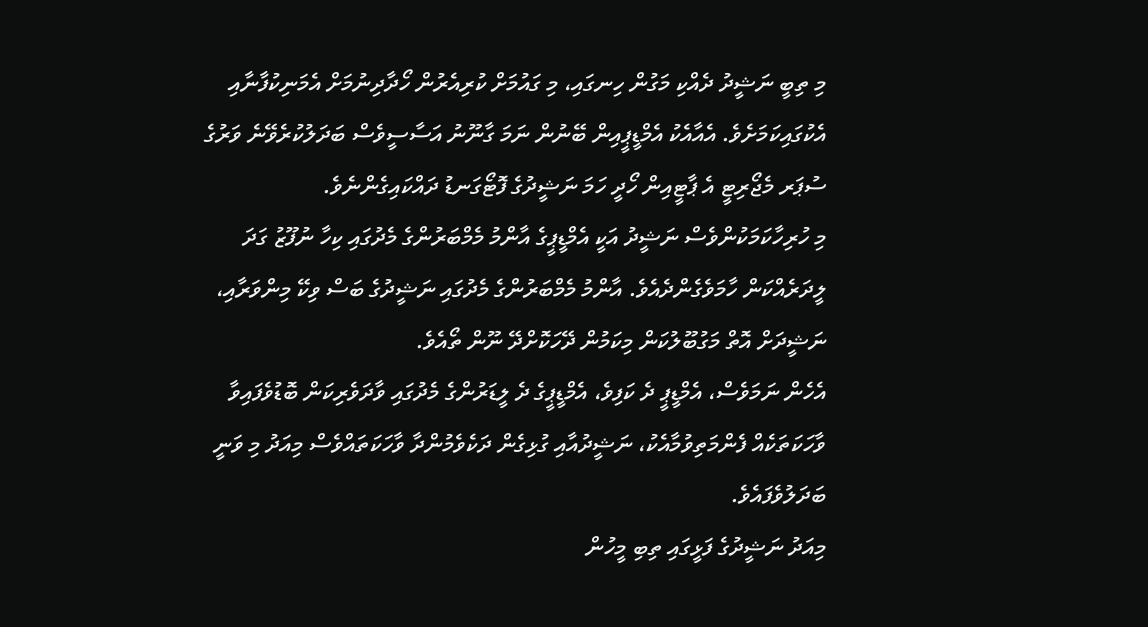މި ތިބީ ނަޝީދު ދެއްކި މަގުން ހިނގައި، މި ގައުމަށް ކުރިއެރުން ހޯދާދިނުމަށް އެމަނިކުފާނާއި އެކުގައިކަމަށެވެ. އެއާއެކު އެމްޑީޕީއިން ބޭނުން ނަމަ ގާނޫނު އަސާސީވެސް ބަދަލުކުރެވޭނެ ވަރުގެ ސުޕަރ މެޖޯރިޓީ އެ ޕާޓީއިން ހޯދީ ހަމަ ނަޝީދުގެ ފޮޓޯގަނޑު ދައްކައިގެންނެވެ.
މި ހުރިހާކަމަކުންވެސް ނަޝީދު އަކީ އެމްޑީޕީގެ އާންމު މެމްބަރުންގެ މެދުގައި ކިހާ ނުފޫޒު ގަދަ ލީދަރެއްކަން ހާމަވެގެންދެއެވެ. އާންމު މެމްބަރުންގެ މެދުގައި ނަޝީދުގެ ބަސް ވިކޭ މިންވަރާއި، ނަޝީދަށް އޮތް މަގުބޫލުކަން މިކަމުން ދޭހަކޮށްދޭ ނޫން ތޯއެވެ.
އެހެން ނަމަވެސް، އެމްޑީޕީ ދެ ކަފިވެ، އެމްޑީޕީގެ ދެ ލީޑަރުންގެ މެދުގައި ވާދަވެރިކަން ބޮޑުވެފައިވާ ވާހަކަތަކެއް ފެންމަތިވުމާއެކު، ނަޝީދުއާއި ގުޅިގެން ދަކެވެމުންދާ ވާހަކަތައްވެސް މިއަދު މި ވަނީ ބަދަލުވެފައެވެ.
މިއަދު ނަޝީދުގެ ފަޅީގައި ތިބި މީހުން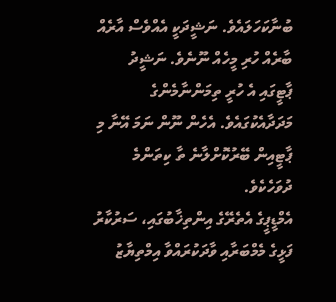ބުނާކަހަލައެވެ. ނަޝީދަކީ އެއްވެސް އާރެއް ބާރެއް ހުރި މީހެއް ނޫނެވެ. ނަޝީދު ޕާޓީގައި އެ ހުރީ ތިމަންނާމެންގެ މަދަދާއެކުގައެވެ. އެހެން ނޫން ނަމަ އޭނާ މި ޕާޓީއިން ބޭރުކޮށްލާނެ ތާ ކިތަންމެ ދުވަހެކެވެ.
އެމްޑީޕީގެ އެތެރޭގެ އިންތިޚާބުގައި، ސަރުކާރު ފަޅީގެ މެމްބަރާއި ވާދަކުރައްވާ އިމްތިޔާޒު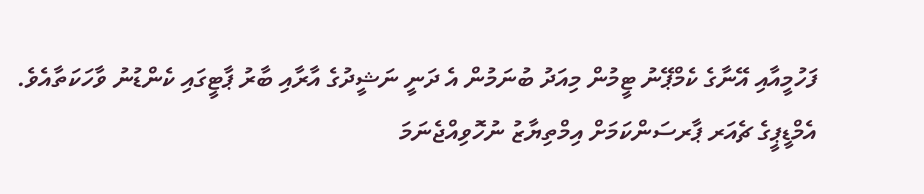ފަހުމީއާއި އޭނާގެ ކެމްޕޭނު ޓީމުން މިއަދު ބުނަމުން އެ ދަނީ ނަޝީދުގެ އާރާއި ބާރު ޕާޓީގައި ކެންޑުނު ވާހަކަތާއެވެ.
އެމްޑީޕީގެ ޗެއަރ ޕާރސަންކަމަށް އިމްތިޔާޒު ނުހޮވިއްޖެނަމަ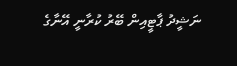ނަޝީދު ޕާޓީއިން ބޭރު ކުރާނީ އޭނާގެ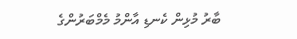ބާރު މުޅިން ކެނޑި އާންމު މެމްބަރުންގެ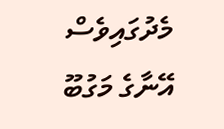މެދުގައިވެސް އޭނާގެ މަގުބޫ